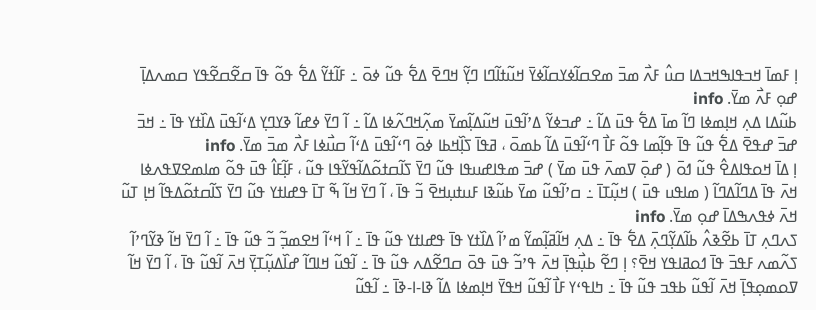ߊ߲ ߓߘߊ߫ ߞߏߟߊߒߞߏߡߊ ߛߎ߮ ߓߍ߯ ߘߏ߫ ߘߐߛߊ߬ߦߌߛߊ߬ߦߌ߫ ߞߎ߬ߙߊ߬ߣߊ ߣߌ߲߬ ߞߣߐ߫ ߡߐ߱ ߟߎ߬ ߦߋ߫ ߸ ߓߊ߬ߙߌ߬ ߡߐ߱ ߟߋ߬ ߟߊ߫ ߛߐ߬ߛߐ߬ߟߌ ߛߘߍߡߊ߲߫ ߝߋ߲ ߓߍ߯ ߘߌ߫. info
ߕߎ߬ߡߊ ߡߍ߲ ߞߊ߲ߘߦߊ ߣߊ߬ ߘߊ߫ ߡߐ߱ ߟߎ߫ ߡߊ߬ ߸ ߝߏߦߌ߬ ߡߴߊ߬ߟߎ߫ ߞߎ߬ߡߊ߲߬ߘߌ߫ ߘߍ߲߬ߞߣߍ߬ߦߊ ߡߊ߬ ߸ ߊ߬ ߣߌ߫ ߦߝߊ߬ ߢߌߣߌ߲ ߡߵߊ߬ߟߎ߫ ߡߊ߰ߙߌ ߟߊ߫ ߸ ߞߏ߫ ߝߏ߫ ߝߟߐ߫ ߡߐ߱ ߟߎ߬ ߟߊ߫ ߟߊ߲߬ߘߊ ߟߋ߬ ߓߊ߯ ߣߵߊ߬ߟߎ߫ ߡߊ߬ ߕߘߋ߫ ، ߥߟߊ߫ ߖߊ߲߰ߞߕߊ ߦߋ߫ ߣߵߊ߬ߟߎ߫ ߡߵߊ߬ ߛߎ߯ߦߊ ߓߍ߯ ߘߏ߫ ߘߌ߫. info
ߊ߲ ߡߊ߫ ߞߋߟߊߡߐ߮ ߟߎ߬ ߗߋ߫ ( ߝߋ߲߫ ߜߘߍ߫ ߟߎ߫ ߘߌ߫ ) ߝߏ߫ ߘߟߊߝߎߟߊ ߟߎ߬ ߣߌ߫ ߖߊ߬ߛߙߋ߬ߡߊ߬ߟߌ߬ߟߊ ߟߎ߬ ، ߓߊ߲߬ߓߊ߮ ߟߎ߫ ߟߋ߬ ߘߊߘߐߜߟߍߦߊ ߞߍ߫ ߟߊ߫ ߡߣߊ߬ߡߣߊ߬ ( ߘߊߟߎ ߟߎ߫ ) ߞߎ߲߬ߠߊ߫ ߸ ߛߴߊ߬ߟߎ߬ ߘߌ߫ ߕߎ߬ߢߊ ߓߎߙߎ߲ߞߐ߫ ߏ߬ ߟߊ߫ ، ߊ߬ ߣߌ߫ ߞߊ߬ ߒ߬ ߠߊ߫ ߟߝߊߙߌ ߟߎ߬ ߣߌ߫ ߖߊ߬ߛߙߋ߬ߡߟߊ߬ ߞߊ߲ ߠߎ߬ ߞߍ߫ ߦߟߍߒߡߊ߫ ߝߋ߲ ߘߌ߫. info
ߖߍߣߍ߲ ߠߊ߫ ߕߐ߬ߢߍ߮ ߕߊ߬ߡߌ߲߬ߣߍ߲߫ ߡߐ߱ ߟߊ߫ ߸ ߡߍ߲ ߞߊ߬ߥߊ߲߬ߘߌ߬ ߘߴߊ߬ ߡߊ߰ߙߌ ߟߊ߫ ߟߝߊߙߌ ߟߎ߬ ߟߊ߫ ߸ ߊ߬ ߞߵߊ߬ ߞߐߘߏ߲߬ ߏ߬ ߟߎ߬ ߟߊ߫ ߸ ߊ߬ ߣߌ߫ ߞߊ߬ ߢߌ߬ߣߴߊ߬ ߖߍ߬ߘߍ ߓߟߏ߫ ߟߊ߫ ߗߋߥߊߟߌ ߞߐ߫؟ ߊ߲ ߣߐ߬ ߕߎ߲߯ߟߊ߲߫ ߞߍ߫ ߟߴߏ߬ ߟߎ߫ ߟߋ߫ ߛߣߐ߬ߡߍ ߟߎ߬ ߟߊ߫ ߸ ߊ߬ߟߎ߬ ߞߊߣߊ߬ ߝߊ߰ߡߎ߲߬ߠߌ߲߫ ߞߍ߫ ߊ߬ߟߎ߬ ߟߊ߫ ، ߊ߬ ߣߌ߫ ߞߊ߬ ߜߋߘߋ߲ߟߊ߲߫ ߞߍ߫ ߊ߬ߟߎ߬ ߕߟߏ ߟߎ߬ ߟߊ߫ ߸ ߤߊߟߵߌ ߓߊ߯ ߊ߬ߟߎ߬ ߞߟߌ߫ ߞߊ߲ߘߦߊ ߡߊ߬ ߢߊ-ߊ-ߢߊ߫ ߸ ߊ߬ߟߎ߬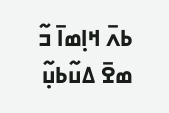ߕߍ߫ ߞߊ߲ߘߊ߫ ߏ߬ ߘߐ߫ ߡߎ߬ߕߎ߲߬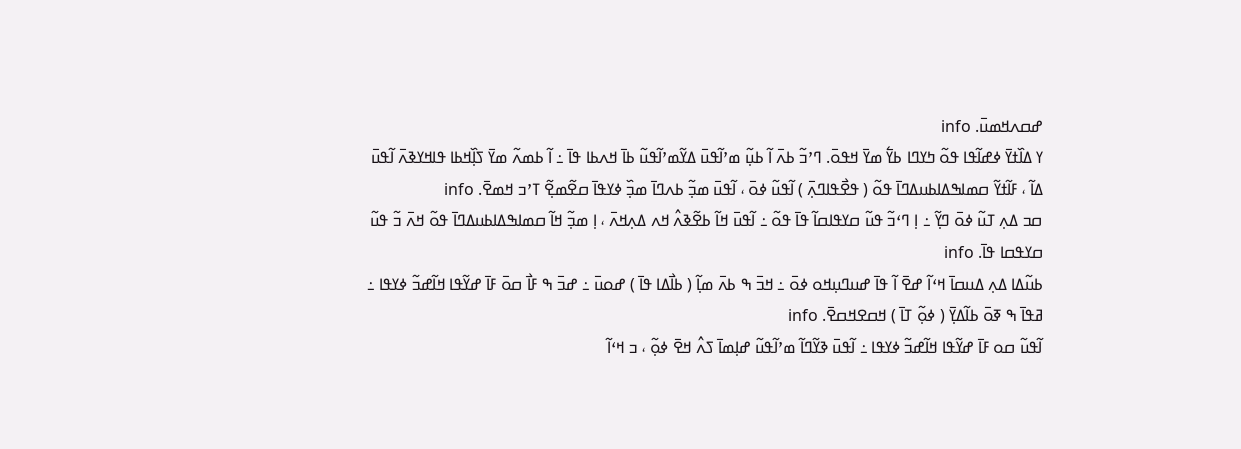ߝߛߍߞߘߎ߫. info
ߌ ߡߊ߰ߙߌ߫ ߦߝߊ߬ߟߊ ߟߋ߬ ߤߌߣߊ ߕߌ߱ ߘߌ߫ ߞߟߋ߫. ߣߴߏ߬ ߕߍ߫ ߊ߬ ߕߎ߲߬ ߘߴߊ߬ߟߎ߫ ߡߌ߬ߘߴߊ߬ߟߎ߬ ߕߊ߫ ߞߍߕߊ ߟߊ߫ ߸ ߊ߬ ߕߘߍ߬ ߘߌ߫ ߖߊ߲߰ߞߕߊ ߟߊߞߌߢߍ߫ ߊ߬ߟߎ߫ ߡߊ߬ ، ߓߊ߬ߙߌ߬ ߛߘߊߒߡߊߕߎߡߣߊ߫ ߟߋ߬ ( ߟߐ߯ߟߊߣߍ߲߫ ) ߊ߬ߟߎ߬ ߦߋ߫ ، ߊ߬ߟߎ߫ ߘߏ߲߬ ߕߍߣߊ߫ ߘߏ߲߰ ߦߌߟߊ߫ ߛߐ߬ߘߐ߲߬ ߠߴߏ ߞߘߐ߫. info
ߛߏ ߡߍ߲ ߠߎ߬ ߦߋ߫ ߣߌ߲߬ ߸ ߊ߲ ߣߵߏ߬ ߟߎ߬ ߛߌߟߊߛߊ߬ ߟߊ߫ ߟߋ߬ ߸ ߊ߬ߟߎ߫ ߞߊ߬ ߕߐ߬ߢߍ߮ ߞߍ ߡߍ߲ߞߍ߫ ، ߊ߲ ߘߏ߲߬ ߞߊ߬ ߛߘߊߒߡߊߕߎߡߣߊ߫ ߟߋ߬ ߞߍ߫ ߏ߬ ߟߎ߬ ߛߌߟߛߊ ߟߊ߫. info
ߕߎ߬ߡߊ ߡߍ߲ ߡߎߛߊ߫ ߞߵߊ߬ ߝߐ߫ ߊ߬ ߟߊ߫ ߝߎߣߎ߲ߞߋ ߦߋ߫ ߸ ߞߏ߫ ߒ ߕߍ߫ ߘߊ߲߬ ( ߕߊ߯ߡߊ ߟߊ߫ ) ߝߋߎ߫ ߸ ߝߏ߫ ߒ ߓߊ߯ ߛߋ߫ ߓߊ߫ ߝߌ߬ߟߊ ߞߊ߬ߝߏ߬ ߦߌߟߊ ߸ ߥߟߊ߫ ߒ ߧߋ߫ ߕߊ߬ߡߌ߲߫ ( ߦߋ߲߬ ߠߊ߫ ) ߞߛߐߞߛߐ߫. info
ߊ߬ߟߎ߬ ߛߋ ߓߊ߫ ߝߌ߬ߟߊ ߞߊ߬ߝߏ߬ ߦߌߟߊ ߸ ߊ߬ߟߎ߫ ߢߌ߬ߣߊ߬ ߘߴߊ߬ߟߎ߬ ߝߊ߲ߘߊ߫ ߖߍ߮ ߞߐ߫ ߦߋ߲߬ ، ߏ ߞߵߊ߬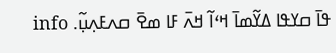ߟߊ߫ ߛߌߟߊ ߡߌ߬ߘߊ߫ ߞߵߊ߬ ߞߍ߫ ߓߊ ߘߐ߫ ߛߍߓߍ߲ߎ߲߬. info